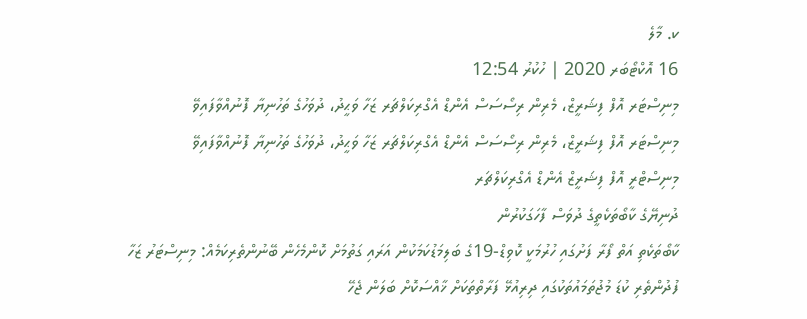ކ. މާލެ
16 އޮކްޓޯބަރ 2020 | ހުކުރު 12:54
މިނިސްޓަރ އޮފް ފިޝަރީޒް، މެރިން ރިސޯސަސް އެންޑް އެގްރިކަލްޗަރ ޒަހާ ވަޙީދު، ދުވަހުގެ ތަހުނިޔާ ފޮނުއްވާފައިވޭ
މިނިސްޓަރ އޮފް ފިޝަރީޒް، މެރިން ރިސޯސަސް އެންޑް އެގްރިކަލްޗަރ ޒަހާ ވަޙީދު، ދުވަހުގެ ތަހުނިޔާ ފޮނުއްވާފައިވޭ
މިނިސްޓްރީ އޮފް ފިޝަރީޒް އެންޑް އެގްރިކަލްޗަރ
ދުނިޔޭގެ ކާބޯތަކެތީގެ ދުވަސް ފާހަގަކުރުން
ކާބޯތަކެތި އަތް ފޯރާ ފަށުގައި ހުރުމަކީ ކޮވިޑް-19ގެ ބަލިމަޑުކަމަކުން އަރައި ގަތުމަށް ކޮންމެހެން ބޭނުންތެރިކަމެއް: މިނިސްޓަރު ޒަހާ
ފުދުންތެރި ކުޑަ މުޖުތަމައުތަކުގައި ދިރިއުޅޭ ފަރާތްތަކަށް ޚާއްސަކޮށް ބަލަން ޖެހޭ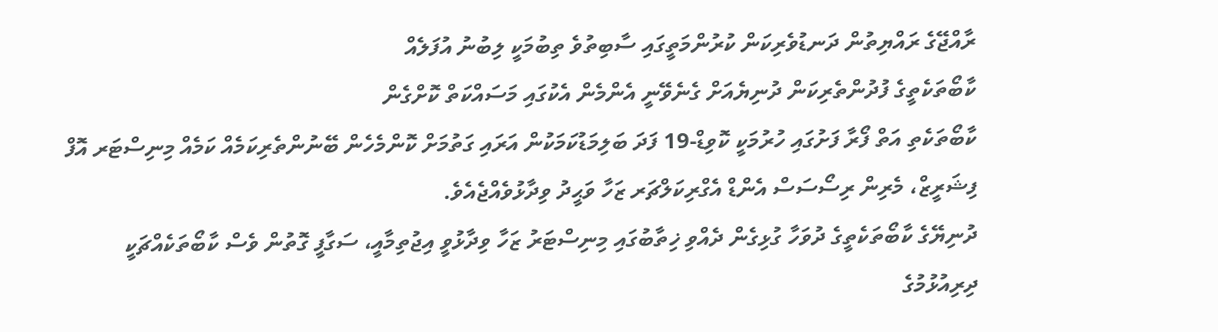ރާއްޖޭގެ ރައްޔިތުން ދަނޑުވެރިކަން ކުރުންމަތީގައި ސާބިތުވެ ތިބުމަކީ ލިބުނު އުފަލެއް
ކާބޯތަކެތީގެ ފުދުންތެރިކަން ދުނިޔެއަށް ގެނެވޭނީ އެންމެން އެކުގައި މަސައްކަތް ކޮށްގެން
ކާބޯތަކެތި އަތް ފޯރާ ފަށުގައި ހުރުމަކީ ކޮވިޑް-19 ފަދަ ބަލިމަޑުކަމަކުން އަރައި ގަތުމަށް ކޮންމެހެން ބޭނުންތެރިކަމެއް ކަމެއް މިނިސްޓަރ އޮފް ފިޝަރީޒް، މެރިން ރިސޯސަސް އެންޑް އެގްރިކަލްޗަރ ޒަހާ ވަޙީދު ވިދާޅުވެއްޖެއެވެ.
ދުނިޔޭގެ ކާބޯތަކެތީގެ ދުވަހާ ގުޅިގެން ދެއްވި ޚިތާބުގައި މިނިސްޓަރު ޒަހާ ވިދާޅުވީ އިޖުތިމާއީ، ސަގާފީ ގޮތުން ވެސް ކާބޯތަކެއްޗަކީ ދިރިއުޅުމުގެ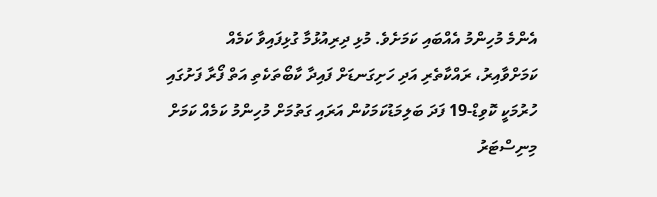އެންމެ މުހިންމު އެއްބައި ކަމަށެވެ. މުޅި ދިރިއުޅުމާ ގުޅިފައިވާ ކަމެއް ކަމަށްވާއިރު، ރައްކާތެރި އަދި ހަށިގަނޑަށް ފައިދާ ކާބޯތަކެތި އަތް ފޯރާ ފަށުގައި ހުރުމަކީ ކޮވިޑް-19 ފަދަ ބަލިމަޑުކަމަކުން އަރައި ގަތުމަށް މުހިންމު ކަމެއް ކަމަށް މިނިސްޓަރު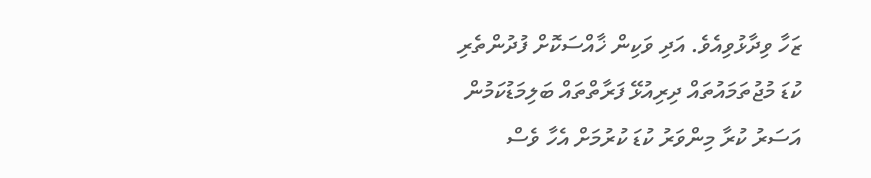ޒަހާ ވިދާޅުވިއެވެ. އަދި ވަކިން ޚާއްސަކޮށް ފުދުންތެރި ކުޑަ މުޖުތަމައުތައް ދިރިއުޅޭ ފަރާތްތައް ބަލިމަޑުކަމުން އަސަރު ކުރާ މިންވަރު ކުޑަ ކުރުމަށް އެހާ ވެސް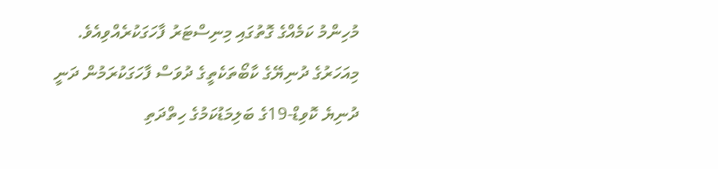މުހިންމު ކަމެއްގެ ގޮތުގައި މިނިސްޓަރު ފާހަގަކުރެއްވިއެވެ.
މިއަހަރުގެ ދުނިޔޭގެ ކާބޯތަކެތީގެ ދުވަސް ފާހަގަކުރަމުން ދަނީ ދުނިޔެ ކޮވިޑް-19ގެ ބަލިމަޑުކަމުގެ ހިތްދަތި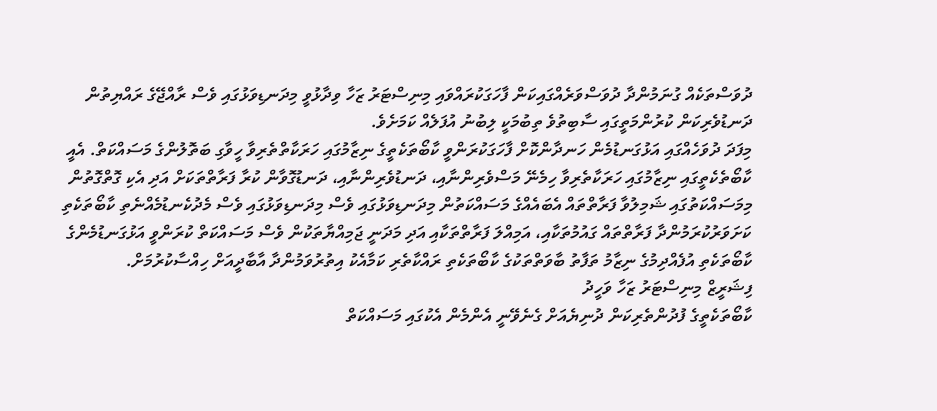ދުވަސްތަކެއް ގުނަމުންދާ ދުވަސްވަރެއްގައިކަން ފާހަގަކުރައްވައި މިނިސްޓަރު ޒަހާ ވިދާޅުވީ މިދަނޑިވަޅުގައި ވެސް ރާއްޖޭގެ ރައްޔިތުން ދަނޑުވެރިކަން ކުރުންމަތީގައި ސާބިތުވެ ތިބުމަކީ ލިބުނު އުފަލެއް ކަމަށެވެ.
މިފަދަ ދުވަހެއްގައި އަޅުގަނޑުމެން ހަނދާންކޮށް ފާހަގަކުރަންވީ ކާބޯތަކެތީގެ ނިޒާމުގައި ހަރަކާތްތެރިވާ ހީވާގި ބަތޮލުންގެ މަސައްކަތް. އެއީ ކާބޯތެކެތީގައި ނިޒާމުގައި ހަރަކާތެރިވާ ހިމެނޭ މަސްވެރިންނާއި، ދަނޑުވެރިންނާއި، ދަނޑުގޮވާން ކުރާ ފަރާތްތަކަށް އަދި އެކި ގޮތްގޮތުން މިމަސައްކަތުގައި ޝަމިލުވާ ފަރާތްތައް އެބައެއްގެ މަސައްކަތުން މިދަނޑިވަޅުގައި ވެސް މިދަނޑިވަޅުގައި ވެސް މެދުކެނޑުމެއްނެތި ކާބޯތަކެތި ކަށަވަރުކުރަމުންދާ ފަރާތްތައް ގައުމުތަކާއި، އަމިއްލަ ފަރާތްތަކާއި އަދި މަދަނީ ޖަމިއްޔާތަކުން ވެސް މަސައްކަތް ކުރަންވީ އަޅުގަނޑުމެންގެ ކާބޯތަކެތި އުފެއްދިމުގެ ނިޒާމު ތަފާތު ބާވަތްތަކުގެ ކާބޯތަކެތި ރައްކާތެރި ކަމާއެކު އިތުރުވަމުންދާ އާބާދީއަށް ހިއްސާކުރުމަށް.
ފިޝަރީޒް މިނިސްޓަރު ޒަހާ ވަހީދު
ކާބޯތަކެތީގެ ފުދުންތެރިކަން ދުނިޔެއަށް ގެނެވޭނީ އެންމެން އެކުގައި މަސައްކަތް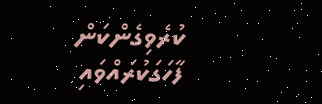ކުރެވިގެންކަން ފާހަގަކުރައްވައި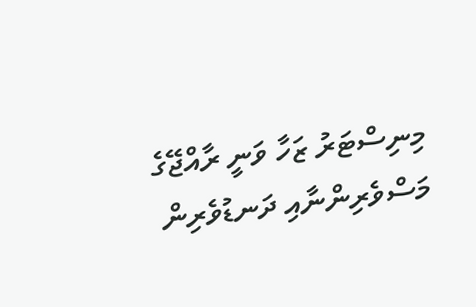މިނިސްޓަރު ޒަހާ ވަނީ ރާއްޖޭގެ މަސްވެރިންނާއި ދަނޑުވެރިން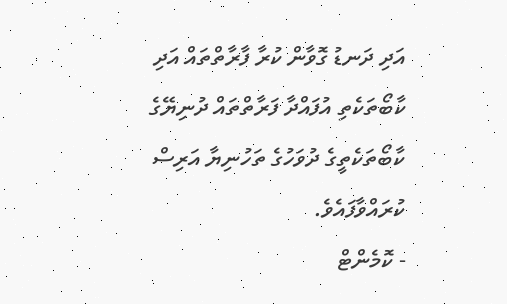އަދި ދަނޑު ގޮވާން ކުރާ ފާރާތްތައް އަދި ކާބޯތަކެތި އުފައްދާ ފަރާތްތައް ދުނިޔޭގެ ކާބޯތަކެތީގެ ދުވަހުގެ ތަހުނިޔާ އަރިސް ކުރައްވާފައެވެ.
- ކޮމެންޓް